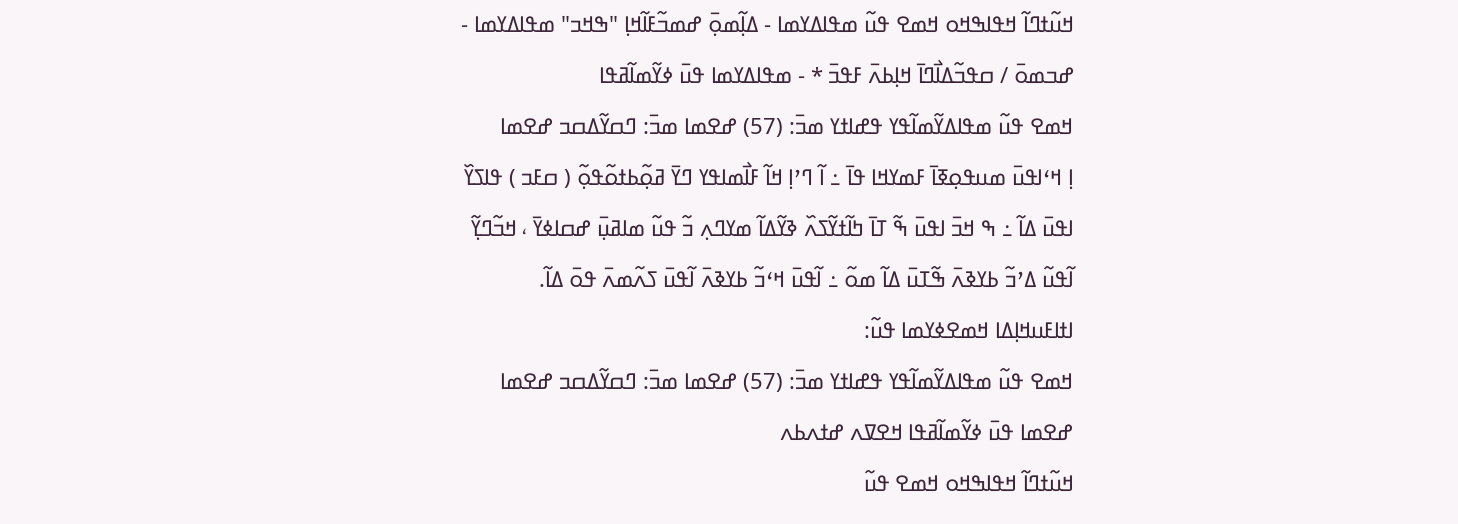ߞߎ߬ߙߣߊ߬ ߞߟߊߒߞߋ ߞߘߐ ߟߎ߬ ߘߟߊߡߌߘߊ - ߡߊ߲߬ߘߋ߲߫ ߝߘߏ߬ߓߊ߬ߞߊ߲ "ߒߞߏ" ߘߟߊߡߌߘߊ - ߝߏߘߋ߫ / ߛߟߏ߬ߡߊ߯ߣߊ߫ ߞߊ߲ߕߍ߫ ߓߟߏ߫ * - ߘߟߊߡߌߘߊ ߟߎ߫ ߦߌ߬ߘߊ߬ߥߟߊ
ߞߘߐ ߟߎ߬ ߘߟߊߡߌ߬ߘߊ߬ߟߌ ߟߝߊߙߌ ߘߏ߫: (57) ߝߐߘߊ ߘߏ߫: ߣߛߌ߬ߡߛߏ ߝߐߘߊ
ߊ߲ ߞߵߊߟߎ߫ ߘߎߟߋ߲ߧߊ߫ ߓߘߌߞߊ ߟߊ߫ ߸ ߊ߬ ߣߴߊ߲ ߞߊ߬ ߓߊ߯ߘߊߟߌ ߣߌ߫ ߥߋ߲߬ߕߙߋ߬ߟߋ߲߬ ( ߛߓߏ ) ߟߊߖߌ߰ ߊߟߎ߫ ߡߊ߬ ߸ ߒ ߞߏ߫ ߊߟߎ߫ ߒ߬ ߠߊ߫ ߤߊ߬ߙߌ߬ߖߍ߰ ߢߌ߬ߡߊ߬ ߘߌߣߍ߲ ߏ߬ ߟߎ߬ ߘߊߥߎ߲߫ ߝߛߊߦߌ߫ ، ߞߏ߬ߣߌ߲߬ ߊ߬ߟߎ߬ ߡߴߏ߬ ߕߌߢߍ߫ ߒ߬ߠߎ߫ ߡߊ߬ ߘߋ߬ ߸ ߊ߬ߟߎ߫ ߞߵߏ߬ ߕߌߢߍ߫ ߊ߬ߟߎ߫ ߖߍ߬ߘߍ߫ ߟߋ߫ ߡߊ߬.
ߊߙߊߓߎߞߊ߲ߡߊ ߞߘߐߦߌߘߊ ߟߎ߬:
ߞߘߐ ߟߎ߬ ߘߟߊߡߌ߬ߘߊ߬ߟߌ ߟߝߊߙߌ ߘߏ߫: (57) ߝߐߘߊ ߘߏ߫: ߣߛߌ߬ߡߛߏ ߝߐߘߊ
ߝߐߘߊ ߟߎ߫ ߦߌ߬ߘߊ߬ߥߟߊ ߞߐߜߍ ߝߙߍߕߍ
ߞߎ߬ߙߣߊ߬ ߞߟߊߒߞߋ ߞߘߐ ߟߎ߬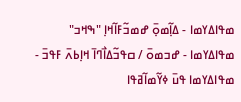ߘߟߊߡߌߘߊ - ߡߊ߲߬ߘߋ߲߫ ߝߘߏ߬ߓߊ߬ߞߊ߲ "ߒߞߏ" ߘߟߊߡߌߘߊ - ߝߏߘߋ߫ / ߛߟߏ߬ߡߊ߯ߣߊ߫ ߞߊ߲ߕߍ߫ ߓߟߏ߫ - ߘߟߊߡߌߘߊ ߟߎ߫ ߦߌ߬ߘߊ߬ߥߟߊ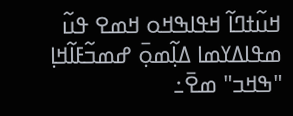ߞߎ߬ߙߣߊ߬ ߞߟߊߒߞߋ ߞߘߐ ߟߎ߬ ߘߟߊߡߌߘߊ ߡߊ߲߬ߘߋ߲߫ ߝߘߏ߬ߓߊ߬ߞߊ߲ "ߒߞߏ" ߘߐ߫߸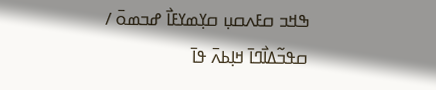ߒߞߏ ߛߓߍߛߎ߲ ߛߌ߲ߘߌߓߊ߯ ߝߏߘߋ߫ / ߛߟߏ߬ߡߊ߯ߣߊ߫ ߞߊ߲ߕߍ߫ ߟߊ߫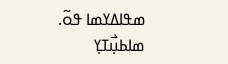ߘߟߊߡߌߘߊ ߟߋ߬.
ߘߊߕߎ߲߯ߠߌ߲